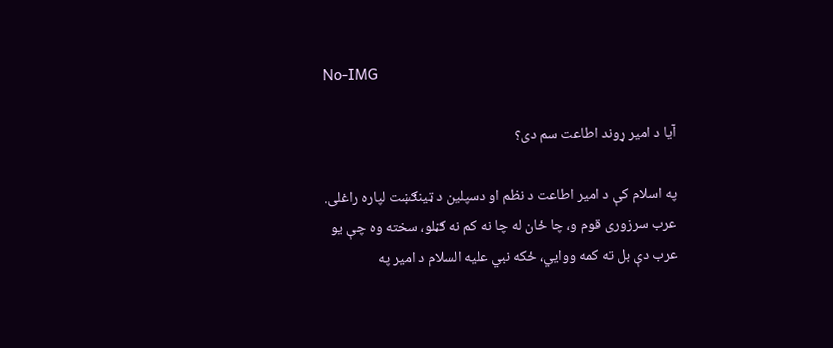No-IMG

آیا د امیر ړوند اطاعت سم دی؟

په اسلام کې د امیر اطاعت د نظم او دسپلین د ټینګښت لپاره راغلی. عرب سرزوری قوم و، چا ځان له چا نه کم نه ګڼلو، سخته وه چې یو عرب دې بل ته کمه ووایي، ځکه نبي علیه السلام د امیر په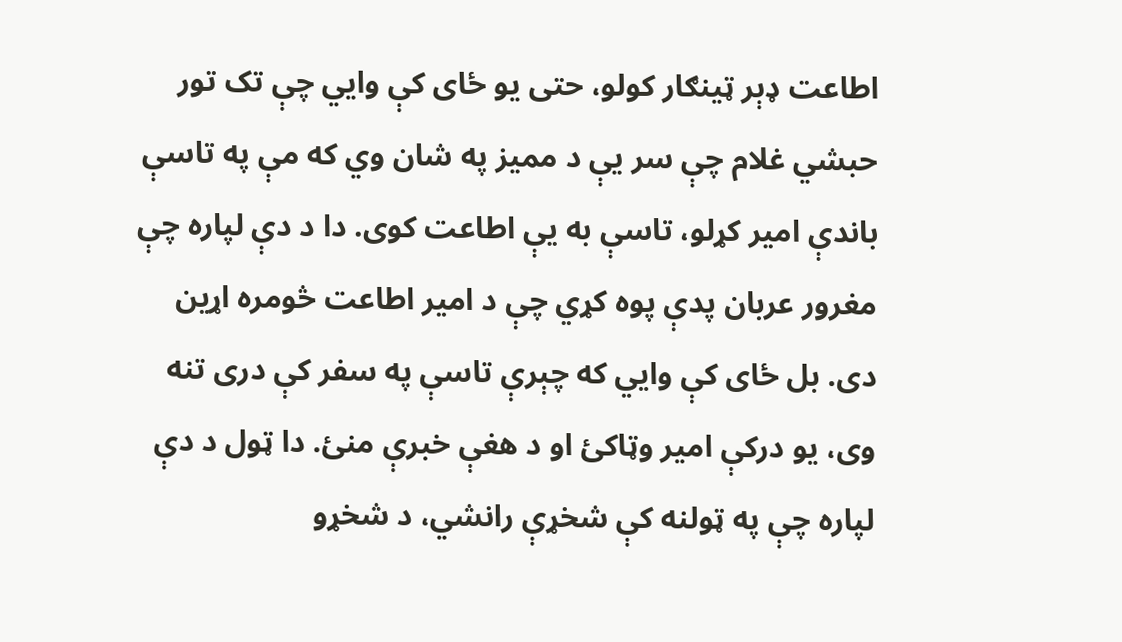اطاعت ډېر ټینګار کولو، حتی یو ځای کې وایي چې تک تور حبشي غلام چې سر یې د ممیز په شان وي که مې په تاسې باندې امیر کړلو، تاسې به یې اطاعت کوی. دا د دې لپاره چې مغرور عربان پدې پوه کړي چې د امیر اطاعت څومره اړین دی. بل ځای کې وایي که چېرې تاسې په سفر کې دری تنه وی، یو درکې امیر وټاکئ او د هغې خبرې منئ. دا ټول د دې لپاره چې په ټولنه کې شخړې رانشي، د شخړو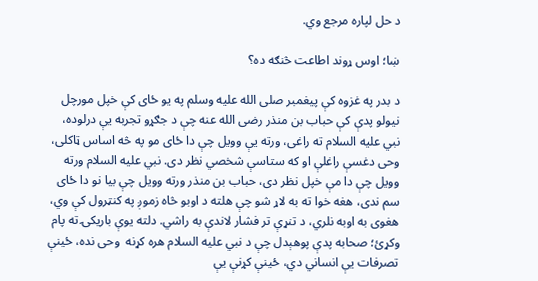د حل لپاره مرجع وي.

ښا؛ اوس ړوند اطاعت څنګه ده؟

د بدر په غزوه کې پیغمبر صلی الله علیه وسلم په یو ځای کې خپل مورچل نیولو پدې کې حباب بن منذر رضی الله عنه چې د جګړو تجربه یې درلوده، نبي علیه السلام ته راغی، ورته یې وویل چې دا ځای مو په څه اساس ټاکلی، وحی دغسې راغلې او که ستاسې شخصي نظر دی. نبي علیه السلام ورته وویل چې دا مې خپل نظر دی، حباب بن منذر ورته وویل چې بیا نو دا ځای سم ندی، هغه خوا ته به لاړ شو چې هلته د اوبو څاه زموږ په کنټرول کې وي، هغوی به اوبه نلري، د تنړې تر فشار لاندې به راشي. دلته یوې باریکۍ ته پام وکړئ؛ صحابه پدې پوهېدل چې د نبي علیه السلام هره کړنه  وحی نده، ځینې تصرفات یې انساني دي، ځینې کړنې یې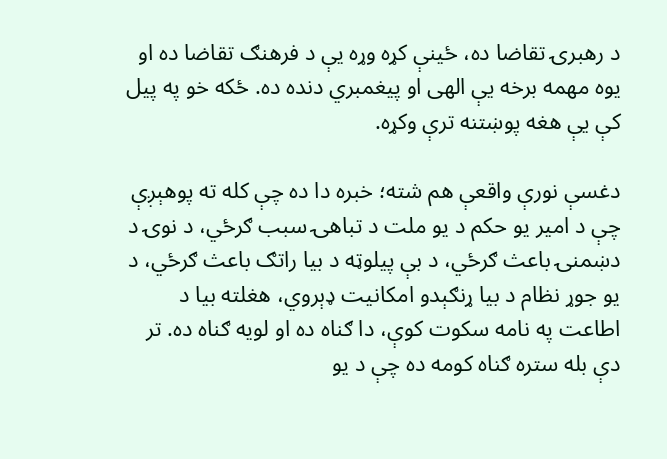د رهبرۍ تقاضا ده، ځینې کړه وړه یې د فرهنګ تقاضا ده او یوه مهمه برخه یې الهی او پیغمبري دنده ده. ځکه خو په پیل کې یې هغه پوښتنه ترې وکړه.

دغسې نورې واقعې هم شته؛ خبره دا ده چې کله ته پوهېږې چې د امیر یو حکم د یو ملت د تباهۍ سبب ګرځي، د نوۍ د دښمنۍ باعث ګرځي، د بې پیلوټه د بیا راتګ باعث ګرځي، د یو جوړ نظام د بیا ړنګېدو امکانیت ډېروي، هغلته بیا د اطاعت په نامه سکوت کوې، دا ګناه ده او لویه ګناه ده. تر دې بله ستره ګناه کومه ده چې د یو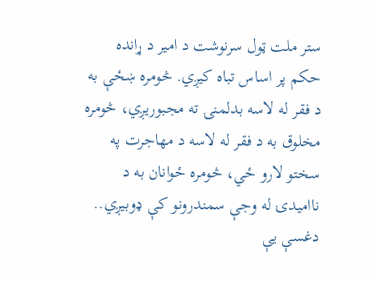ستر ملت ټول سرنوشت د امیر د ړانده حکم پر اساس تباه کیږي. څومره ښځې به د فقر له لاسه بدلمنۍ ته مجبوریږي، څومره مخلوق به د فقر له لاسه د مهاجرت په سختو لارو ځي، څومره ځوانان به د ناامیدۍ له وجې سمندرونو کې ډوبیږي.. دغسې یې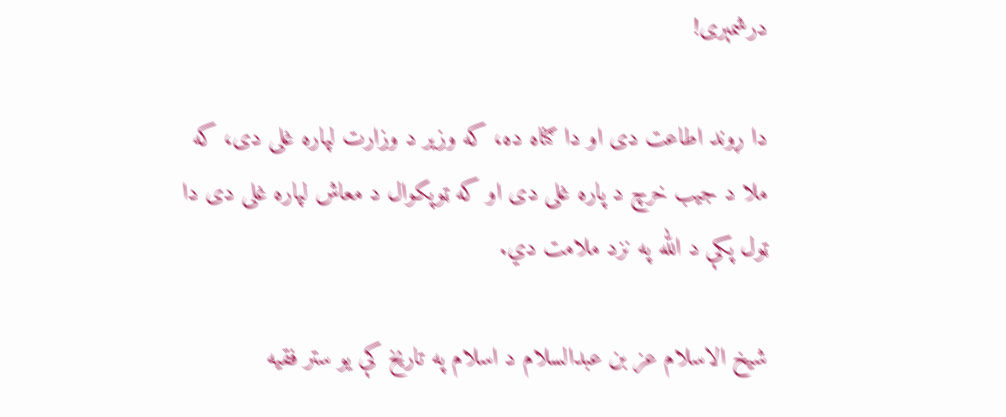درشمېری!

دا ړوند اطاعت دی او دا ګناه ده، که وزیر د وزارت لپاره غلی دی، که ملا د جیب خرچ د پاره غلی دی او که ټوپکوال د معاش لپاره غلی دی دا ټول پکې د الله په نزد ملامت دي.

شیخ الاسلام عز بن عبدالسلام د اسلام په تاریخ کې یو ستر فقیه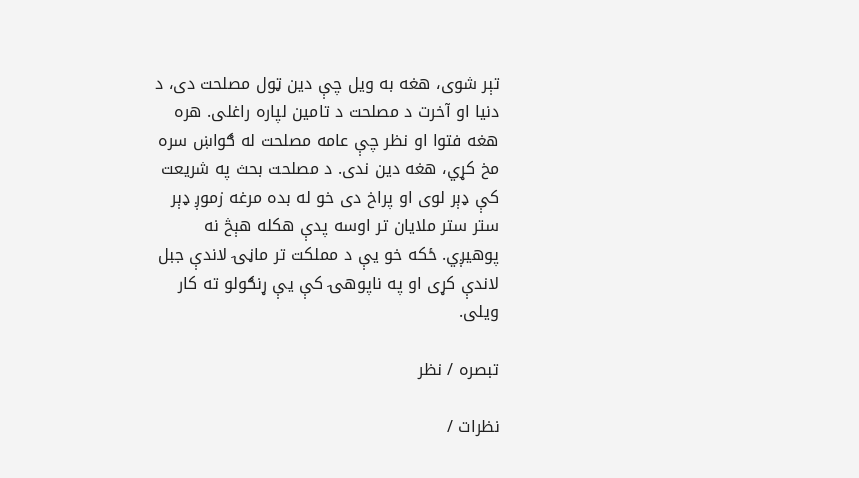تېر شوی، هغه به ویل چې دین ټول مصلحت دی، د دنیا او آخرت د مصلحت د تامین لپاره راغلی. هره هغه فتوا او نظر چې عامه مصلحت له ګواښ سره مخ کړي، هغه دین ندی. د مصلحت بحث په شریعت کې ډېر لوی او پراخ دی خو له بده مرغه زموږ ډېر ستر ستر ملایان تر اوسه پدې هکله هېڅ نه پوهیږي. ځکه خو یې د مملکت تر ماڼۍ لاندې جبل لاندې کړی او په ناپوهۍ کې یې ړنګولو ته کار ویلی.

تبصره / نظر

نظرات /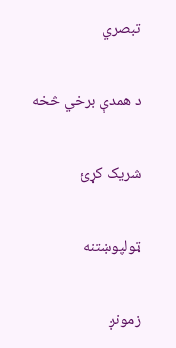تبصري

د همدې برخي څخه

شریک کړئ

ټولپوښتنه

زمونږ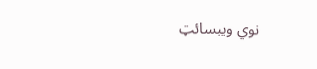نوي ویبسائټ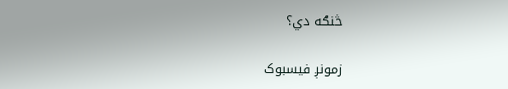څنګه دي؟

زمونږ فيسبوک